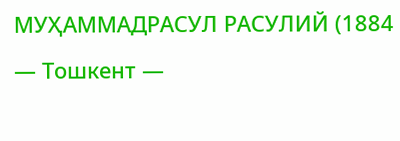МУҲАММАДРАСУЛ РАСУЛИЙ (1884 — Тошкент —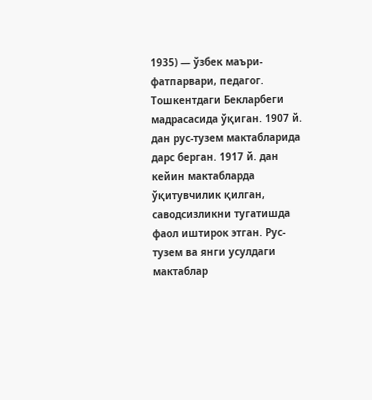1935) — ўзбек маъри-фатпарвари, педагог. Тошкентдаги Бекларбеги мадрасасида ўқиган. 1907 й. дан рус-тузем мактабларида дарс берган. 1917 й. дан кейин мактабларда ўқитувчилик қилган, саводсизликни тугатишда фаол иштирок этган. Рус-тузем ва янги усулдаги мактаблар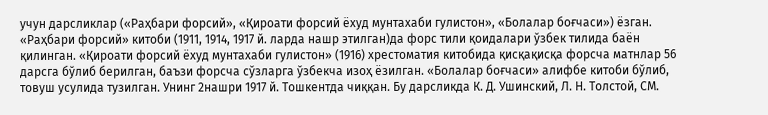учун дарсликлар («Раҳбари форсий», «Қироати форсий ёхуд мунтахаби гулистон», «Болалар боғчаси») ёзган. «Раҳбари форсий» китоби (1911, 1914, 1917 й. ларда нашр этилган)да форс тили қоидалари ўзбек тилида баён қилинган. «Қироати форсий ёхуд мунтахаби гулистон» (1916) хрестоматия китобида қисқақисқа форсча матнлар 56 дарсга бўлиб берилган, баъзи форсча сўзларга ўзбекча изоҳ ёзилган. «Болалар боғчаси» алифбе китоби бўлиб, товуш усулида тузилган. Унинг 2нашри 1917 й. Тошкентда чиққан. Бу дарсликда К. Д. Ушинский, Л. Н. Толстой, СМ.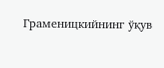Граменицкийнинг ўқув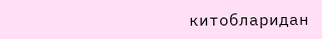китобларидан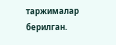таржималар берилган.